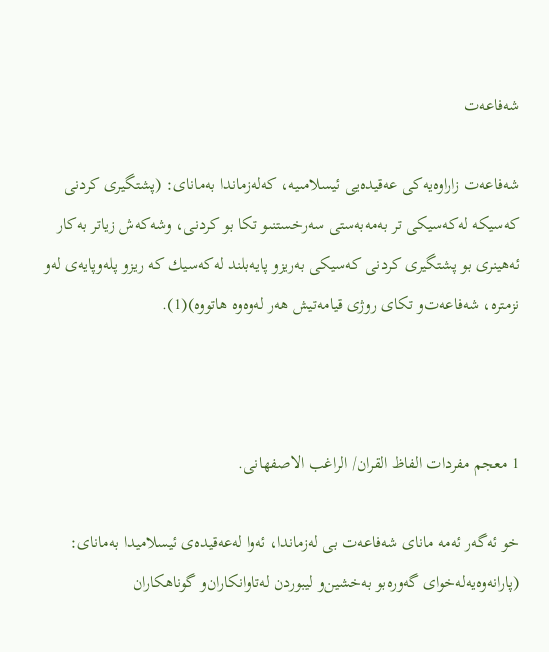شه‌فاعه‌ت

شه‌فاعه‌ت زاراوه‌يه‌كى عه‌قيده‌يى ئيسلامىيه، كه‌له‌زماندا به‌ماناى: (پشتگيرى كردنى كه‌سيكه‌ له‌كه‌سيكى تر به‌مه‌به‌ستى سه‌رخستنىو تكا بو كردنى، وشه‌كه‌ش زياتر به‌كار ئه‌هينرى بو پشتگيرى كردنى كه‌سيكى به‌ريزو پايه‌بلند له‌كه‌سيك كه‌ ريزو پله‌وپايه‌ى له‌و نزمتره، شه‌فاعه‌ت‌و تكاى روژى قيامه‌تيش هه‌ر له‌وه‌وه‌ هاتووه)(1).



1 معجم مفردات الفاظ القران/ الراغب الاصفهانى.

خو ئه‌گه‌ر ئه‌مه‌ ماناى شه‌فاعه‌ت بى له‌زماندا، ئه‌وا له‌عه‌قيده‌ى ئيسلاميدا به‌ماناى: (پارانه‌وه‌يه‌له‌خواى گه‌وره‌بو به‌خشين‌و ليبوردن له‌تاوانكاران‌و گوناهكاران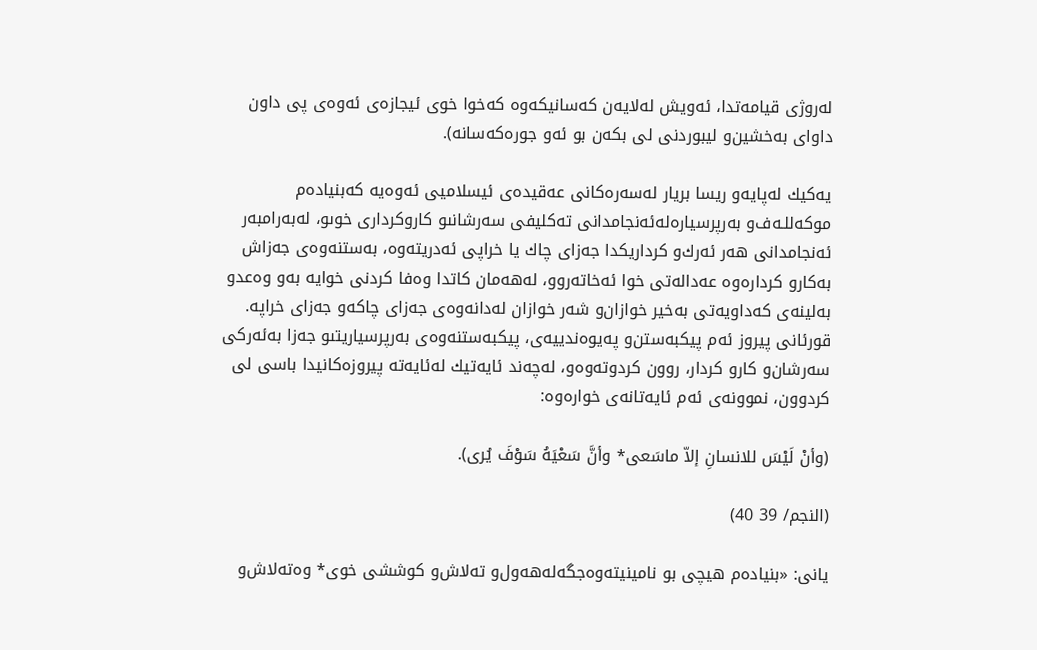له‌روژى قيامه‌تدا، ئه‌ويش له‌لايه‌ن كه‌سانيكه‌وه‌ كه‌خوا خوى ئيجازه‌ى ئه‌وه‌ى پى داون داواى به‌خشين‌و ليبوردنى لى بكه‌ن بو ئه‌و جوره‌كه‌سانه).

يه‌كيك له‌پايه‌و ريسا بريار له‌سه‌ره‌كانى عه‌قيده‌ى ئيسلاميى ئه‌وه‌يه‌ كه‌بنياده‌م موكه‌للـه‌‌ف‌و به‌رپرسياره‌له‌ئه‌نجامدانى ته‌كليفى سه‌رشانىو كاروكردارى خوىو، له‌به‌رامبه‌ر ئه‌نجامدانى هه‌ر ئه‌رك‌و كرداريكدا جه‌زاى چاك يا خراپى ئه‌دريته‌وه، به‌ستنه‌وه‌ى جه‌زاش به‌كارو كرداره‌وه ‌عه‌داله‌تى خوا ئه‌خاته‌روو، له‌هه‌مان كاتدا وه‌فا كردنى خوايه‌ به‌و وه‌عدو به‌لينه‌ى كه‌داويه‌تى به‌خير خوازان‌و شه‌ر خوازان له‌دانه‌وه‌ى جه‌زاى چاكه‌و جه‌زاى خراپه. قورئانى پيروز ئه‌م پيكبه‌ستن‌و په‌يوه‌ندييه‌ى، پيكبه‌ستنه‌وه‌ى به‌رپرسياريتىو جه‌زا به‌ئه‌ركى سه‌رشان‌و كارو كردار، روون كردوته‌وه‌و، له‌چه‌ند ئايه‌تيك له‌ئايه‌ته ‌پيروزه‌كانيدا باسى لى كردوون، نموونه‌ى ئه‌م ئايه‌تانه‌ى خواره‌وه:

(وأنْ لَيْسَ للانسانِ إلاّ ماسَعى* وأنَّ سَعْيَهُ سَوْفَ يُرى).

(النجم/ 39 40)

يانى: «بنياده‌م هيچى بو نامينيته‌وه‌جگه‌له‌هه‌ول‌و ته‌لاش‌و كوششى خوى* وه‌ته‌لاش‌و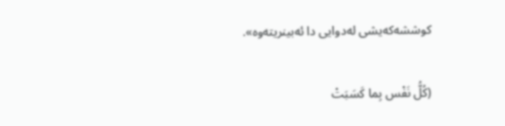كوششه‌كه‌يشى له‌دوايى دا ئه‌بينريته‌وه».

(كُلُّ نَفْس بِما كَسَبَتْ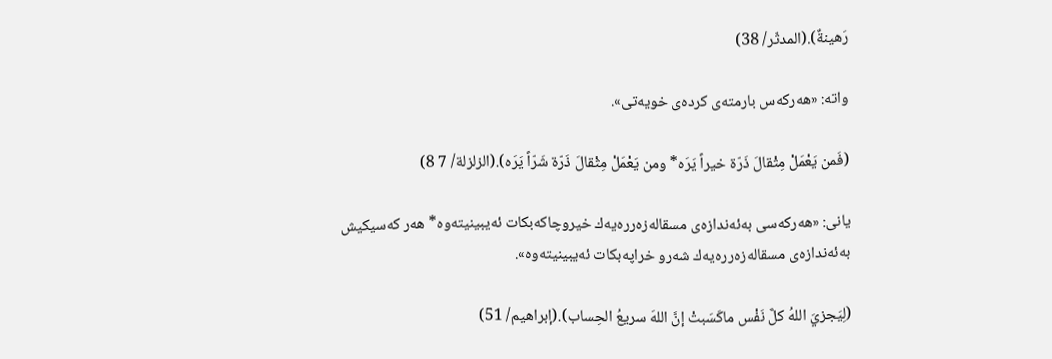رَهينةٌ).(المدثّر/ 38)

واته: «هه‌ركه‌س بارمته‌ى كرده‌ى خويه‌تى».

(فَمن يَعْمَلْ مِثْقالَ ذَرّة خيراً يَرَه* ومن يَعْمَلْ مِثْقالَ ذَرّة شَرّاً يَرَه).(الزلزلة/ 7 8)

يانى: «هه‌ركه‌سى به‌ئه‌ندازه‌ى مسقاله‌زه‌رره‌يه‌ك خيروچاكه‌بكات ئه‌يبينيته‌وه* هه‌ر كه‌سيكيش به‌ئه‌ندازه‌ى مسقاله‌زه‌رره‌يه‌ك شه‌رو خراپه‌بكات ئه‌يبينيته‌وه».

(لِيَجزيَ اللهُ كلَّ نَفْس ماكَسَبتْ إنَّ اللهَ سريعُ الحِساب).(إبراهيم/ 51)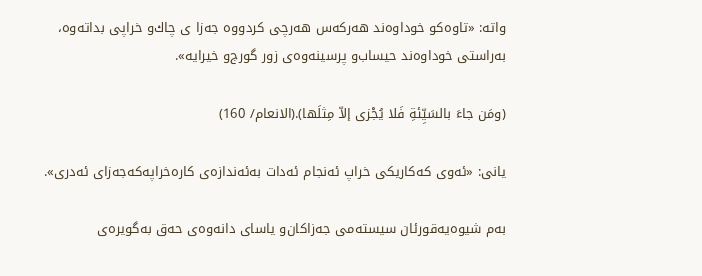واته: «تاوه‌كو خوداوه‌ند هه‌ركه‌س هه‌رچى كردووه‌ جه‌زا ى چاك‌و خراپى بداته‌وه، به‌راستى خوداوه‌ند حيساب‌و پرسينه‌وه‌ى زور گورج‌و خيرايه».

(ومَن جاءَ بالسَيِّئةِ فَلا يُجْزى إلاّ مِثلَها).(الانعام/ 160)

يانى: «ئه‌وى كه‌كاريكى خراپ ئه‌نجام ئه‌دات به‌ئه‌ندازه‌ى كاره‌خراپه‌كه‌جه‌زاى ئه‌درى».

به‌م شيوه‌يه‌قورئان سيسته‌مى جه‌زاكان‌و ياساى دانه‌وه‌ى حه‌ق به‌گويره‌ى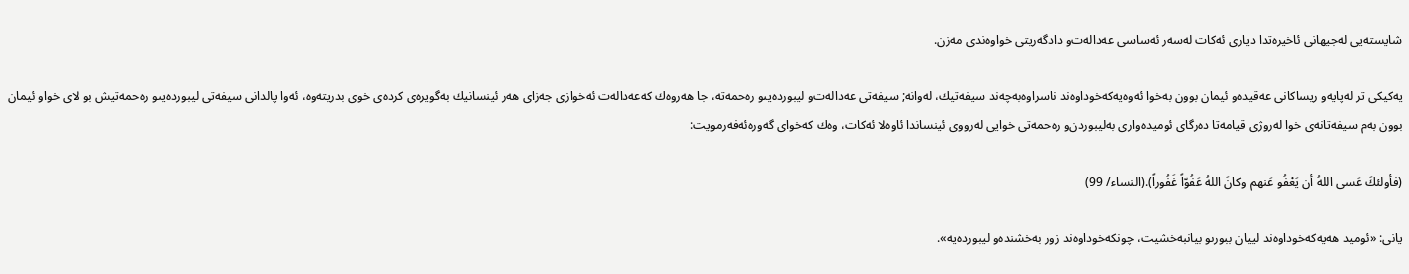شايسته‌يى له‌جيهانى ئاخيره‌تدا ديارى ئه‌كات له‌سه‌ر ئه‌ساسى عه‌داله‌ت‌و دادگه‌ريتى خواوه‌ندى مه‌زن.

يه‌كيكى تر له‌پايه‌و ريساكانى عه‌قيده‌و ئيمان بوون به‌خوا ئه‌وه‌يه‌كه‌خوداوه‌ند ناسراوه‌به‌چه‌ند سيفه‌تيك، له‌وانه; سيفه‌تى عه‌داله‌ت‌و ليبورده‌يىو ره‌حمه‌ته، جا هه‌روه‌ك كه‌عه‌داله‌ت ئه‌خوازى جه‌زاى هه‌ر ئينسانيك به‌گويره‌ى كرده‌ى خوى بدريته‌وه، ئه‌وا پالدانى سيفه‌تى ليبورده‌يىو ره‌حمه‌تيش بو لاى خواو ئيمان بوون به‌م سيفه‌تانه‌ى خوا له‌روژى قيامه‌تا ده‌رگاى ئوميده‌وارى به‌ليبوردن‌و ره‌حمه‌تى خوايى له‌رووى ئينساندا ئاوه‌لا ئه‌كات، وه‌ك كه‌خواى گه‌وره‌ئه‌فه‌رمويت:

(فأولئكَ عَسى اللهُ أن يَعْفُو عَنهم وكانَ اللهُ عَفُوّاً غَفُوراً).(النساء/ 99)

يانى: «ئوميد هه‌يه‌كه‌خوداوه‌ند لييان ببورىو بيانبه‌خشيت، چونكه‌خوداوه‌ند زور به‌خشنده‌و ليبورده‌يه».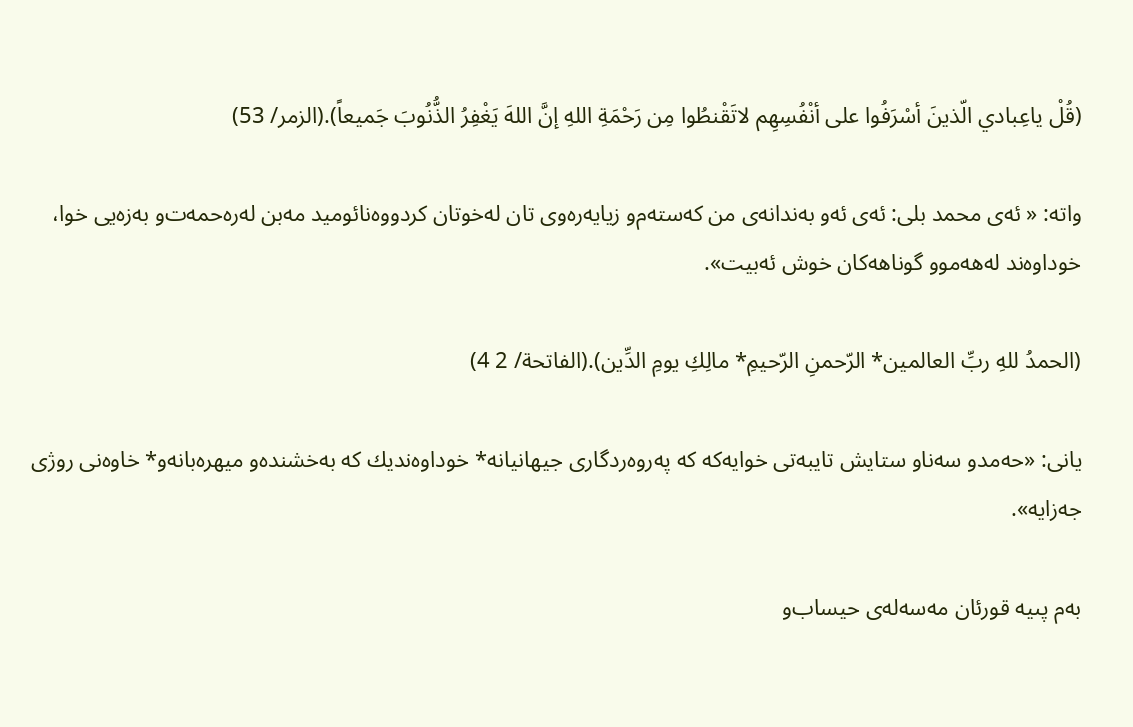(قُلْ ياعِبادي الّذينَ أسْرَفُوا على أنْفُسِهِم لاتَقْنطُوا مِن رَحْمَةِ اللهِ إنَّ اللهَ يَغْفِرُ الذُّنُوبَ جَميعاً).(الزمر/ 53)

واته: « ئه‌ى محمد بلى: ئه‌ى ئه‌و به‌ندانه‌ى من كه‌سته‌م‌و زيايه‌ره‌وى تان له‌خوتان كردووه‌نائوميد مه‌بن له‌ره‌حمه‌ت‌و به‌زه‌يى خوا، خوداوه‌ند له‌هه‌موو گوناهه‌كان خوش ئه‌بيت».

(الحمدُ للهِ ربِّ العالمين* الرّحمنِ الرّحيمِ* مالِكِ يومِ الدِّين).(الفاتحة/ 2 4)

يانى: «حه‌مدو سه‌ناو ستايش تايبه‌تى خوايه‌كه‌ كه‌ په‌روه‌ردگارى جيهانيانه* خوداوه‌نديك كه‌ به‌خشنده‌و ميهره‌بانه‌و* خاوه‌نى روژى جه‌زايه».

به‌م پىيه ‌قورئان مه‌سه‌له‌ى حيساب‌و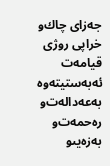جه‌زاى چاك‌و خراپى روژى قيامه‌ت ئه‌به‌ستيته‌وه‌ به‌عه‌داله‌ت‌و ره‌حمه‌ت‌و به‌زه‌يىو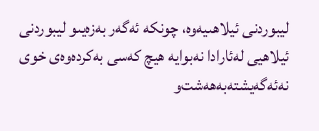ليبوردنى ئيلاهىيه‌وه، چونكه ‌ئه‌گه‌ر به‌زه‌يىو ليبوردنى ئيلاهيى له‌ئارادا نه‌بوايه ‌هيچ كه‌سى به‌كرده‌وه‌ى خوى نه‌ئه‌گه‌يشته‌به‌هه‌شت‌و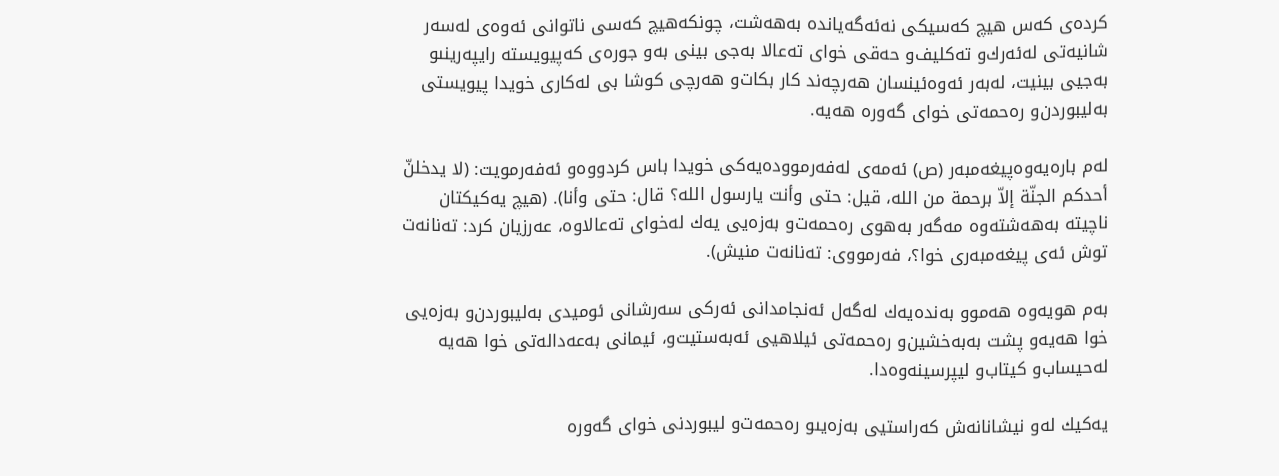كرده‌ى كه‌س هيچ كه‌سيكى نه‌ئه‌گه‌يانده‌ به‌هه‌شت، چونكه‌هيچ كه‌سى ناتوانى ئه‌وه‌ى له‌سه‌ر شانيه‌تى له‌ئه‌رك‌و ته‌كليف‌و حه‌قى خواى ته‌عالا به‌جى بينى به‌و جوره‌ى كه‌پيويسته ‌رايپه‌رينىو به‌جيى بينيت، له‌به‌ر ئه‌وه‌ئينسان هه‌رچه‌ند كار بكات‌و هه‌رچى كوشا بى له‌كارى خويدا پيويستى به‌ليبوردن‌و ره‌حمه‌تى خواى گه‌وره ‌هه‌يه.

له‌م باره‌يه‌وه‌پيغه‌مبه‌ر (ص) ئه‌مه‌ى له‌فه‌رمووده‌يه‌كى خويدا باس كردووه‌و ئه‌فه‌رمويت: (لا يدخلنّ أحدكم الجنّة إلاّ برحمة من الله، قيل: حتى وأنت يارسول الله؟ قال: حتى وأنا). (هيچ يه‌كيكتان ناچيته ‌به‌هه‌شته‌وه ‌مه‌گه‌ر به‌هوى ره‌حمه‌ت‌و به‌زه‌يى يه‌ك له‌خواى ته‌عالاوه، عه‌رزيان كرد: ته‌نانه‌ت توش ئه‌ى پيغه‌مبه‌رى خوا؟، فه‌رمووى: ته‌نانه‌ت منيش).

به‌م هويه‌وه‌ هه‌موو به‌نده‌يه‌ك له‌گه‌ل ئه‌نجامدانى ئه‌ركى سه‌رشانى ئوميدى به‌ليبوردن‌و به‌زه‌يى خوا هه‌يه‌و پشت به‌به‌خشين‌و ره‌حمه‌تى ئيلاهيى ئه‌به‌ستيت‌و، ئيمانى به‌عه‌داله‌تى خوا هه‌يه‌ له‌حيساب‌و كيتاب‌و ليپرسينه‌وه‌دا.

يه‌كيك له‌و نيشانانه‌ش كه‌راستيى به‌زه‌يىو ره‌حمه‌ت‌و ليبوردنى خواى گه‌وره‌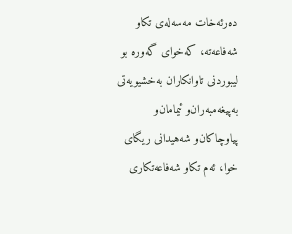ده‌رئه‌خات مه‌سه‌له‌ى تكاو شه‌فاعه‌ته، كه‌خواى گه‌وره ‌بو ليبوردنى تاوانكاران به‌خشيويه‌تى به‌پيغه‌مبه‌ران‌و ئيمامان‌و پياوچاكان‌و شه‌هيدانى ريگاى خوا، ئه‌م تكاو شه‌فاعه‌تكارى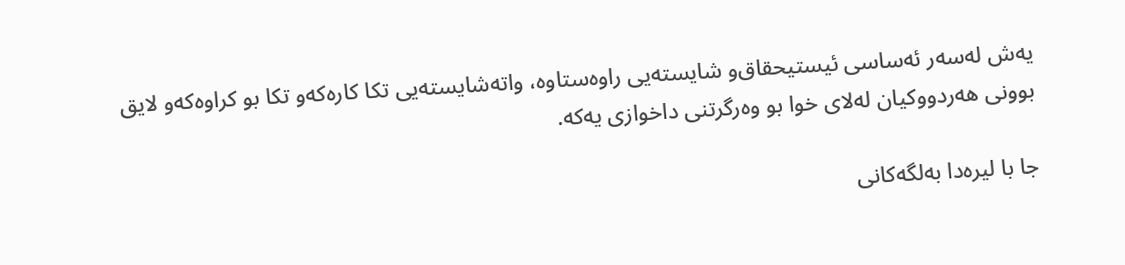يه‌ش له‌سه‌ر ئه‌ساسى ئيستيحقاق‌و شايسته‌يى راوه‌ستاوه، واته‌شايسته‌يى تكا كاره‌كه‌و تكا بو كراوه‌كه‌و لايق بوونى هه‌ردووكيان له‌لاى خوا بو وه‌رگرتنى داخوازى يه‌كه.

جا با ليره‌دا به‌لگه‌كانى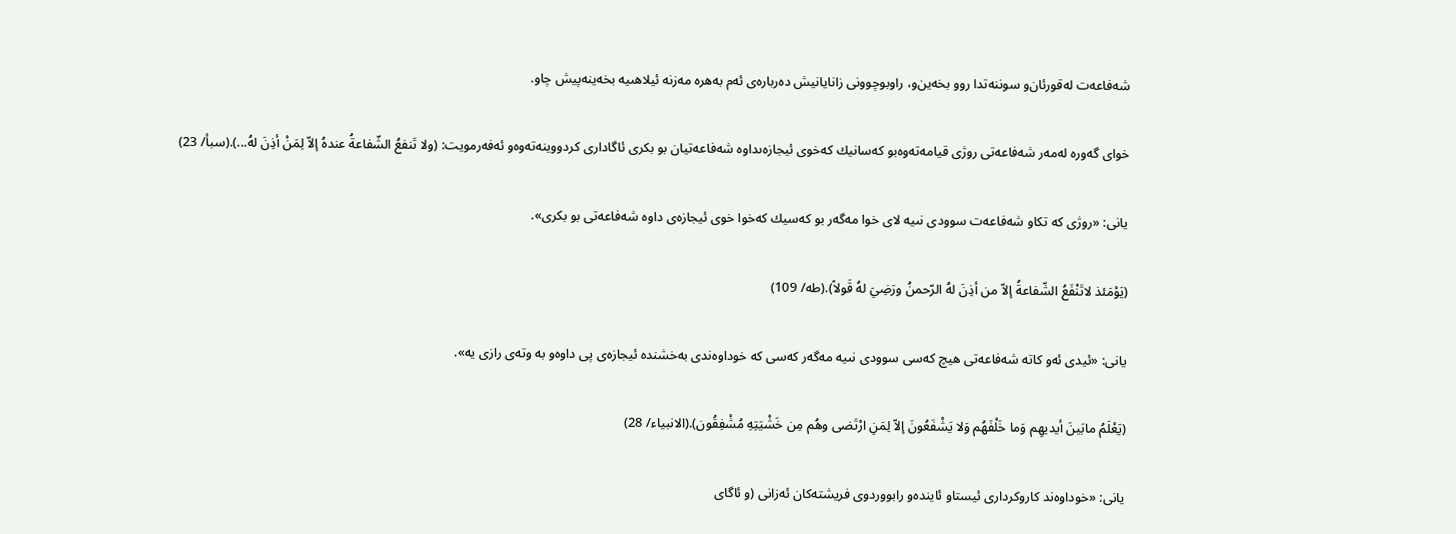شه‌فاعه‌ت له‌قورئان‌و سوننه‌تدا روو بخه‌ين‌و، راوبوچوونى زانايانيش ده‌رباره‌ى ئه‌م به‌هره‌ مه‌زنه‌ ئيلاهىيه ‌بخه‌ينه‌پيش چاو.

خواى گه‌وره ‌له‌مه‌ر شه‌فاعه‌تى روژى قيامه‌ته‌وه‌بو كه‌سانيك كه‌خوى ئيجازه‌ىداوه ‌شه‌فاعه‌تيان بو بكرى ئاگادارى كردووينه‌ته‌وه‌و ئه‌فه‌رمويت: (ولا تَنفعُ الشّفاعةُ عندهُ إلاّ لِمَنْ أذِنَ لهُ...).(سبأ/ 23)

يانى: «روژى كه‌ تكاو شه‌فاعه‌ت سوودى نىيه ‌لاى خوا مه‌گه‌ر بو كه‌سيك كه‌خوا خوى ئيجازه‌ى داوه‌ شه‌فاعه‌تى بو بكرى».

(يَوْمَئذ لاتَنْفَعُ الشّفاعةُ إلاّ من أذِنَ لهُ الرّحمنُ ورَضِيَ لهُ قَولاً).(طه/ 109)

يانى: «ئيدى ئه‌و كاته ‌شه‌فاعه‌تى هيچ كه‌سى سوودى نىيه‌ مه‌گه‌ر كه‌سى كه ‌خوداوه‌ندى به‌خشنده‌ ئيجازه‌ى پى داوه‌و به ‌وته‌ى رازى يه».

(يَعْلَمُ مابَينَ أيديهِم وَما خَلْفَهُم وَلا يَشْفَعُونَ إلاّ لِمَنِ ارْتَضى وهُم مِن خَشْيَتِهِ مُشْفِقُون).(الانبياء/ 28)

يانى: «خوداوه‌ند كاروكردارى ئيستاو ئاينده‌و رابووردوى فريشته‌كان ئه‌زانى (و ئاگاى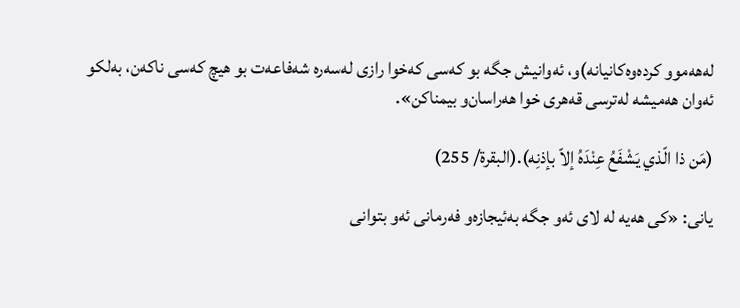له‌هه‌موو كرده‌وه‌كانيانه)و، ئه‌وانيش جگه ‌بو كه‌سى كه‌خوا رازى له‌سه‌ره شه‌فاعه‌ت بو هيچ كه‌سى ناكه‌ن، به‌لكو ئه‌وان هه‌ميشه‌ له‌ترسى قه‌هرى خوا هه‌راسان‌و بيمناكن».

(مَن ذا الّذي يَشْفَعُ عِنْدَهُ إلاّ بإذنِه).(البقرة/ 255)

يانى: «كى هه‌يه‌ له ‌لاى ئه‌و جگه‌ به‌ئيجازه‌و فه‌رمانى ئه‌و بتوانى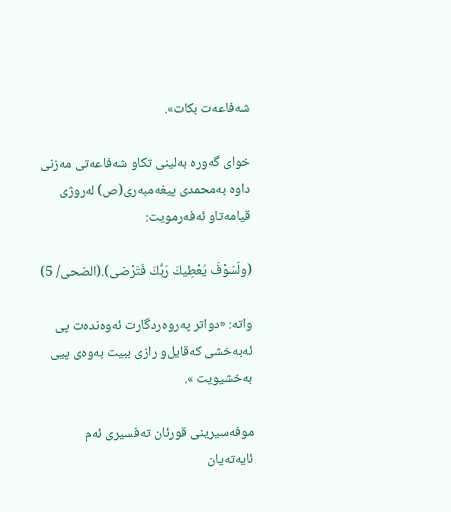شه‌فاعه‌ت بكات».

خواى گه‌وره‌ به‌لينى تكاو شه‌فاعه‌تى مه‌زنى داوه‌ به‌محمدى پيغه‌مبه‌رى(ص) له‌روژى قيامه‌تاو ئه‌فه‌رمويت:

(ولَسَوْفَ يُعْطِيكَ رَبُّكَ فَتَرْضى).(الضحى/ 5)

واته: «دواتر په‌روه‌ردگارت ئه‌وه‌نده‌ت پى ئه‌به‌خشى كه‌قايل‌و رازى ببيت به‌وه‌ى پيى به‌خشيويت ».

موفه‌سيرينى قورئان ته‌فسيرى ئه‌م ئايه‌ته‌يان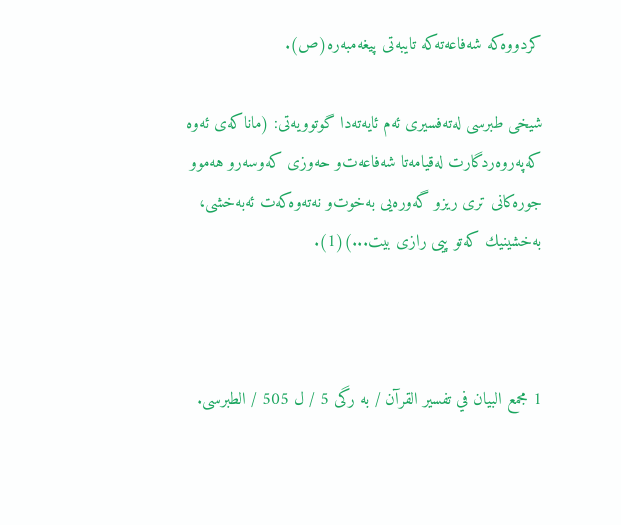كردووه‌كه ‌شه‌فاعه‌ته‌كه ‌تايبه‌تى پيغه‌مبه‌ره(ص).

شيخى طبرسى له‌ته‌فسيرى ئه‌م ئايه‌ته‌دا گوتوويه‌تى: (ماناكه‌ى ئه‌وه‌ كه‌په‌روه‌ردگارت له‌قيامه‌تا شه‌فاعه‌ت‌و حه‌وزى كه‌وسه‌رو هه‌موو جوره‌كانى ترى ريزو گه‌وره‌يى به‌خوت‌و نه‌ته‌وه‌كه‌ت ئه‌به‌خشى، به‌خشينيك كه‌تو پيى رازى بيت...)(1).



1 مجمع البيان في تفسير القرآن / به رگى 5 / ل 505 / الطبرسى.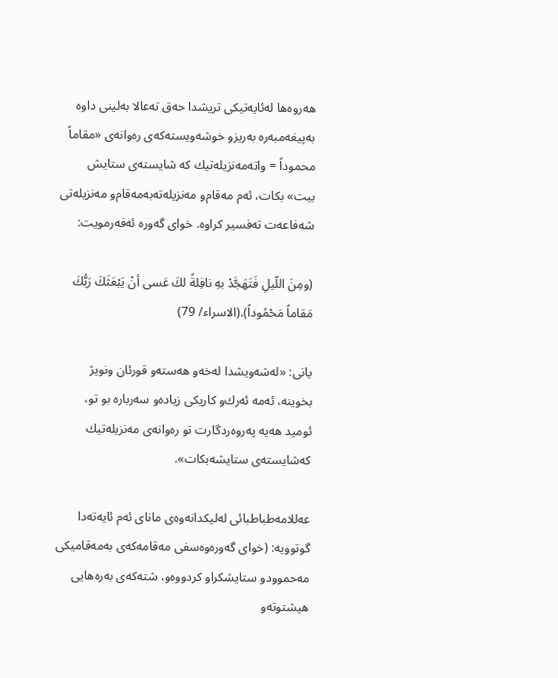هه‌روه‌ها له‌ئايه‌تيكى تريشدا حه‌ق ته‌عالا به‌لينى داوه‌ به‌پيغه‌مبه‌ره‌ به‌ريزو خوشه‌ويسته‌كه‌ى ره‌وانه‌ى «مقاماً محموداً = واته‌مه‌نزيله‌تيك كه ‌شايسته‌ى ستايش بيت» بكات، ئه‌م مه‌قام‌و مه‌نزيله‌ته‌به‌مه‌قام‌و مه‌نزيله‌تى شه‌فاعه‌ت ته‌فسير كراوه. خواى گه‌وره‌ ئه‌فه‌رمويت:

(ومِنَ اللّيلِ فَتَهَجَّدْ بهِ نافِلةً لكَ عَسى أنْ يَبْعَثَكَ رَبُّكَ مَقاماً مَحْمُوداً).(الاسراء/ 79)

يانى: «له‌شه‌ويشدا له‌خه‌و هه‌سته‌و قورئان ونويژ بخوينه، ئه‌مه ‌ئه‌رك‌و كاريكى زياده‌و سه‌رباره‌ بو تو، ئوميد هه‌يه‌ په‌روه‌ردگارت تو ره‌وانه‌ى مه‌نزيله‌تيك كه‌شايسته‌ى ستايشه‌بكات».

عه‌للامه‌طباطبائى له‌ليكدانه‌وه‌ى ماناى ئه‌م ئايه‌ته‌دا گوتوويه: (خواى گه‌وره‌وه‌سفى مه‌قامه‌كه‌ى به‌مه‌قاميكى مه‌حموودو ستايشكراو كردووه‌و، شته‌كه‌ى به‌ره‌هايى هيشتوته‌و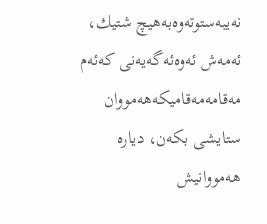نه‌يبه‌ستوته‌وه‌به‌هيچ شتيك، ئه‌مه‌ش ئه‌وه‌ئه‌گه‌يه‌نى كه‌ئه‌م مه‌قامه‌مه‌قاميكه‌هه‌مووان ستايشى بكه‌ن، دياره‌ هه‌مووانيش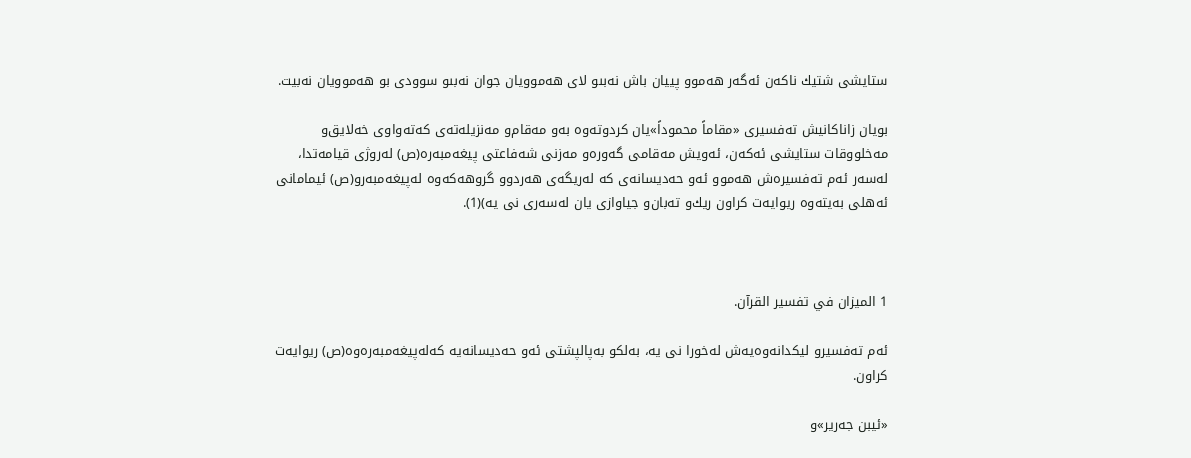ستايشى شتيك ناكه‌ن ئه‌گه‌ر هه‌موو پييان باش نه‌بىو لاى هه‌موويان جوان نه‌بىو سوودى بو هه‌موويان نه‌بيت.

بويان زاناكانيش ته‌فسيرى «مقاماً محموداً»يان كردوته‌وه ‌به‌و مه‌قام‌و مه‌نزيله‌ته‌ى كه‌ته‌واوى خه‌لايق‌و مه‌خلووقات ستايشى ئه‌كه‌ن، ئه‌ويش مه‌قامى گه‌وره‌و مه‌زنى شه‌فاعتى پيغه‌مبه‌ره(ص) له‌روژى قيامه‌تدا، له‌سه‌ر ئه‌م ته‌فسيره‌ش هه‌موو ئه‌و حه‌ديسانه‌ى كه ‌له‌ريگه‌ى هه‌ردوو گروهه‌كه‌وه ‌له‌پيغه‌مبه‌رو(ص) ئيمامانى ئه‌هلى به‌يته‌وه‌ ريوايه‌ت كراون ريك‌و ته‌بان‌و جياوازى يان له‌سه‌رى نى يه)(1).



1 الميزان في تفسير القرآن.

ئه‌م ته‌فسيرو ليكدانه‌وه‌يه‌ش له‌خورا نى يه، به‌لكو به‌پالپشتى ئه‌و حه‌ديسانه‌يه ‌كه‌له‌پيغه‌مبه‌ره‌وه‌(ص) ريوايه‌ت كراون.

«ئيبن جه‌رير»و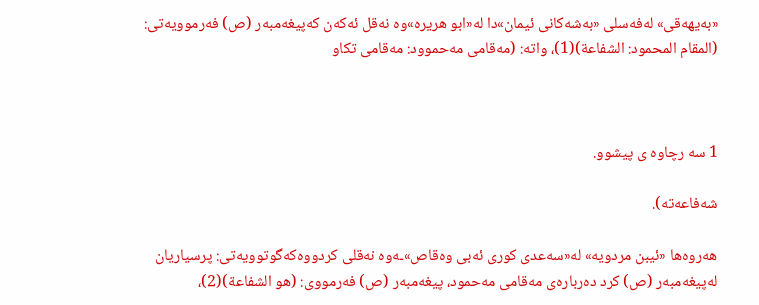«به‌يهه‌قى» له‌فه‌سلى «به‌شه‌كانى ئيمان»دا له‌«ابو هريره»وه ‌نه‌قل ئه‌كه‌ن كه‌پيغه‌مبه‌ر (ص) فه‌رموويه‌تى: (المقام المحمود: الشفاعة)(1)، واته: (مه‌قامى مه‌حموود: مه‌قامى تكاو



1 سه رچاوه ى پيشوو.

شه‌فاعه‌ته).

هه‌روه‌ها «ئيبن مردويه» له‌«سه‌عدى كورى ئه‌بى وه‌قاص»ـه‌وه ‌نه‌قلى كردووه‌كه‌گوتوويه‌تى: پرسياريان له‌پيغه‌مبه‌ر (ص) كرد ده‌رباره‌ى مه‌قامى مه‌حمود، پيغه‌مبه‌ر (ص) فه‌رمووى: (هو الشفاعة)(2)،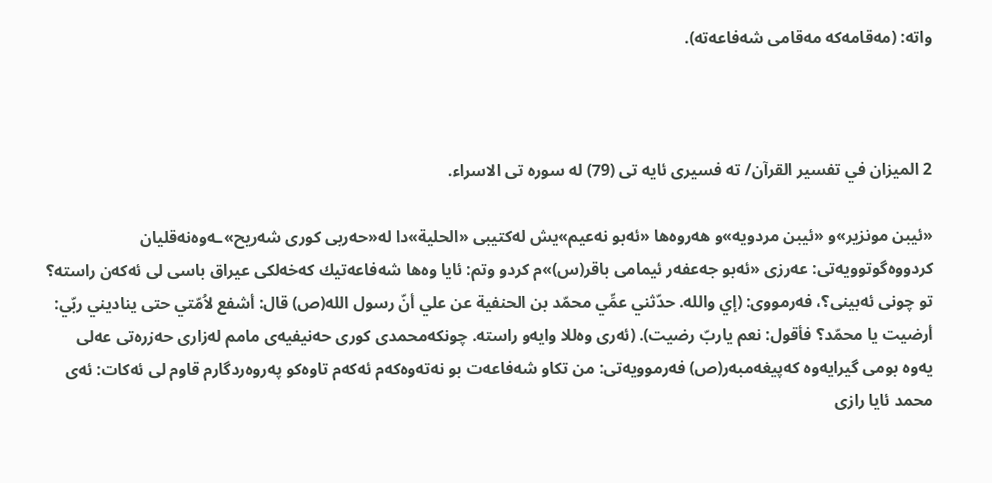واته: (مه‌قامه‌كه ‌مه‌قامى شه‌فاعه‌ته).



2 الميزان في تفسير القرآن/ ته فسيرى ئايه تى (79) له سوره تى الاسراء.

«ئيبن مونزير»و «ئيبن مردويه»و هه‌روه‌ها «ئه‌بو نه‌عيم»يش له‌كتيبى «الحلية»دا له‌«حه‌ربى كورى شه‌ريح»ـه‌وه‌نه‌قليان كردووه‌گوتوويه‌تى: عه‌رزى «ئه‌بو جه‌عفه‌ر ئيمامى باقر(س)»م كردو وتم: ئايا وه‌ها شه‌فاعه‌تيك كه‌خه‌لكى عيراق باسى لى ئه‌كه‌ن راسته؟ تو چونى ئه‌بينى؟، فه‌رمووى: (إي والله. حدّثني عمِّي محمّد بن الحنفية عن علي أنّ رسول الله(ص) قال: أشفع لاُمّتي حتى يناديني ربّي: أرضيت يا محمّد؟ فأقول: نعم ياربّ رضيت). (ئه‌رى وه‌للا وايه‌و راسته. چونكه‌محمدى كورى حه‌نيفيه‌ى مامم له‌زارى حه‌زره‌تى عه‌لى يه‌وه ‌بومى گيرايه‌وه ‌كه‌پيغه‌مبه‌ر(ص) فه‌رموويه‌تى: من تكاو شه‌فاعه‌ت بو نه‌ته‌وه‌كه‌م ئه‌كه‌م تاوه‌كو په‌روه‌ردگارم قاوم لى ئه‌كات: ئه‌ى محمد ئايا رازى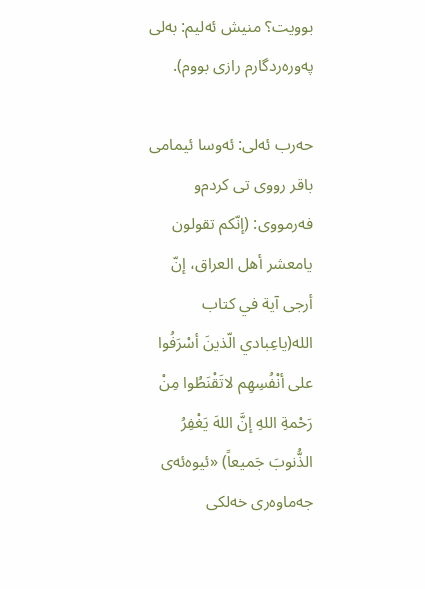بوويت؟ منيش ئه‌ليم: به‌لى په‌وره‌ردگارم رازى بووم).

حه‌رب ئه‌لى: ئه‌وسا ئيمامى باقر رووى تى كردم‌و فه‌رمووى: (إنّكم تقولون يامعشر أهل العراق، إنّ أرجى آية في كتاب الله‌(ياعِبادي الّذينَ أسْرَفُوا على أنْفُسِهِم لاتَقْنَطُوا مِنْ رَحْمةِ اللهِ إنَّ اللهَ يَغْفِرُ الذُّنوبَ جَميعاً) «ئيوه‌ئه‌ى جه‌ماوه‌رى خه‌لكى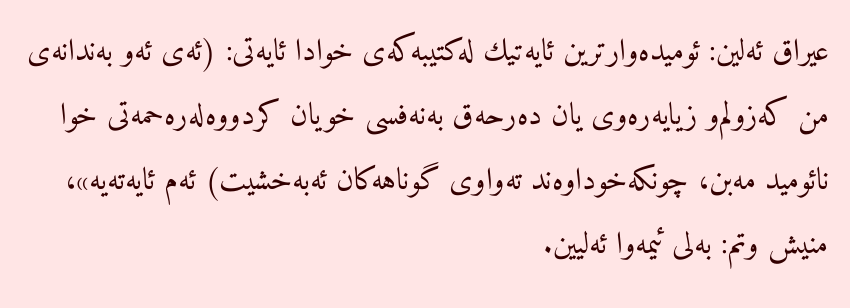عيراق ئه‌لين: ئوميده‌وارترين ئايه‌تيك له‌كتيبه‌كه‌ى خوادا ئايه‌تى: (ئه‌ى ئه‌و به‌ندانه‌ى من كه‌زولم‌و زيايه‌ره‌وى يان ده‌رحه‌ق به‌نه‌فسى خويان كردووه‌له‌ره‌حمه‌تى خوا نائوميد مه‌بن، چونكه‌خوداوه‌ند ته‌واوى گوناهه‌كان ئه‌به‌خشيت) ئه‌م ئايه‌ته‌يه»، منيش وتم: به‌لى ئيمه‌وا ئه‌ليين.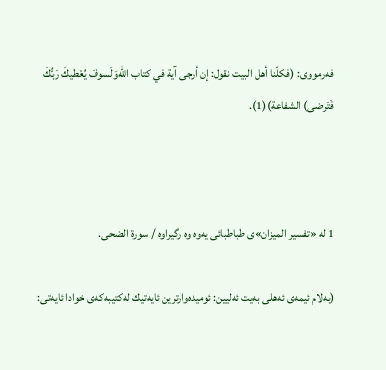فه‌رمووى: (فكلّنا أهل البيت نقول: إن أرجى آية في كتاب الله‌وَلَسوفَ يُعْطيكَ رَبُّكَ فَتَرضى) الشفاعة)(1).



1 له «تفسير الميزان»ى طباطبائى يه‌وه وه رگيراوه / سورة الضحى.

(به‌لام ئيمه‌ى ئه‌هلى به‌يت ئه‌ليين: ئوميده‌وارترين ئايه‌تيك له‌كتيبه‌كه‌ى خوادا ئايه‌تى: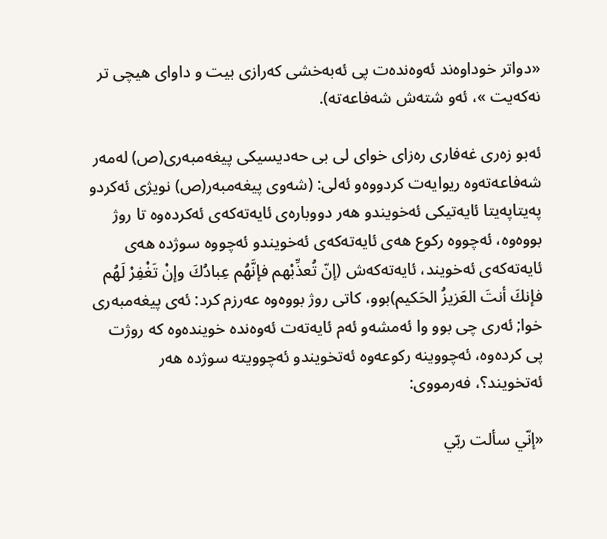«دواتر خوداوه‌ند ئه‌وه‌نده‌ت پى ئه‌به‌خشى كه‌رازى بيت و داواى هيچى تر نه‌كه‌يت »، ئه‌و شته‌ش شه‌فاعه‌ته).

ئه‌بو زه‌رى غه‌فارى ره‌زاى خواى لى بى حه‌ديسيكى پيغه‌مبه‌رى(ص) له‌مه‌ر شه‌فاعه‌ته‌وه ‌ريوايه‌ت كردووه‌و ئه‌لى: (شه‌وى پيغه‌مبه‌ر(ص) نويژى ئه‌كردو په‌يتاپه‌يتا ئايه‌تيكى ئه‌خويندو هه‌ر دووباره‌ى ئايه‌ته‌كه‌ى ئه‌كرده‌وه‌ تا روژ بووه‌وه، ئه‌چووه ‌ركوع هه‌ى ئايه‌ته‌كه‌ى ئه‌خويندو ئه‌چووه ‌سوژده ‌هه‌ى ئايه‌ته‌كه‌ى ئه‌خويند، ئايه‌ته‌كه‌ش (إنّ تُعذِّبْهم فإنَّهُم عِبادُكَ وإنْ تَغْفِرْ لَهُم فإنكَ أنتَ العَزيزُ الحَكيم)بوو، كاتى روژ بووه‌وه‌ عه‌رزم كرد: ئه‌ى پيغه‌مبه‌رى خوا; ئه‌رى چى بوو وا ئه‌مشه‌و ئه‌م ئايه‌ته‌ت ئه‌وه‌نده‌ خوينده‌وه‌ كه ‌روژت پى كرده‌وه، ئه‌چووينه ‌ركوعه‌وه‌ ئه‌تخويندو ئه‌چوويته ‌سوژده‌ هه‌ر ئه‌تخويند؟، فه‌رمووى:

«إنّي سألت ربّي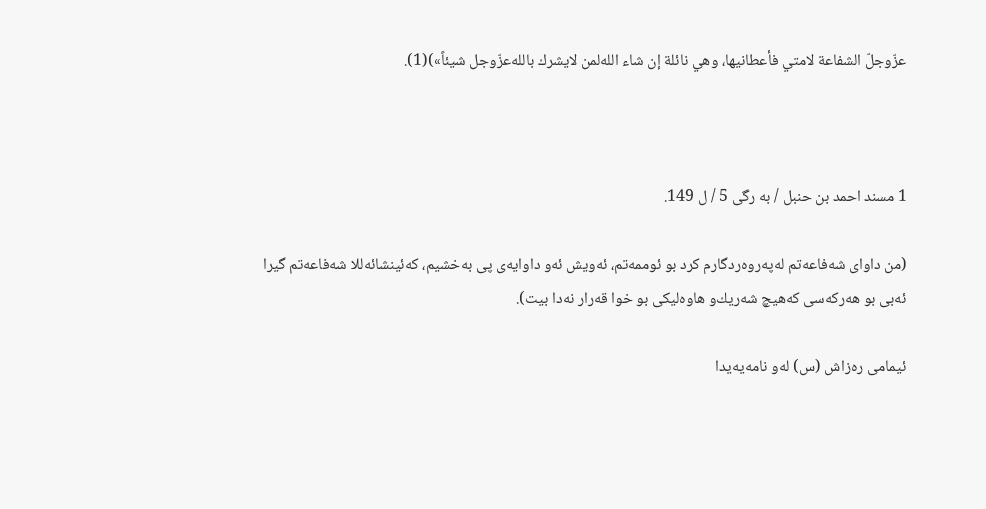عزّوجلّ الشفاعة لامتي فأعطانيها، وهي نائلة إن شاء الله‌لمن لايشرك بالله‌عزّوجل شيئاً»)(1).



1 مسند احمد بن حنبل / به رگى 5 / ل 149.

(من داواى شه‌فاعه‌تم له‌په‌روه‌ردگارم كرد بو ئوممه‌تم، ئه‌ويش ئه‌و داوايه‌ى پى به‌خشيم، كه‌ئينشائه‌للا شه‌فاعه‌تم گيرا ئه‌بى بو هه‌ركه‌سى كه‌هيچ شه‌ريك‌و هاوه‌ليكى بو خوا قه‌رار نه‌دا بيت).

ئيمامى ره‌زاش (س) له‌و نامه‌يه‌يدا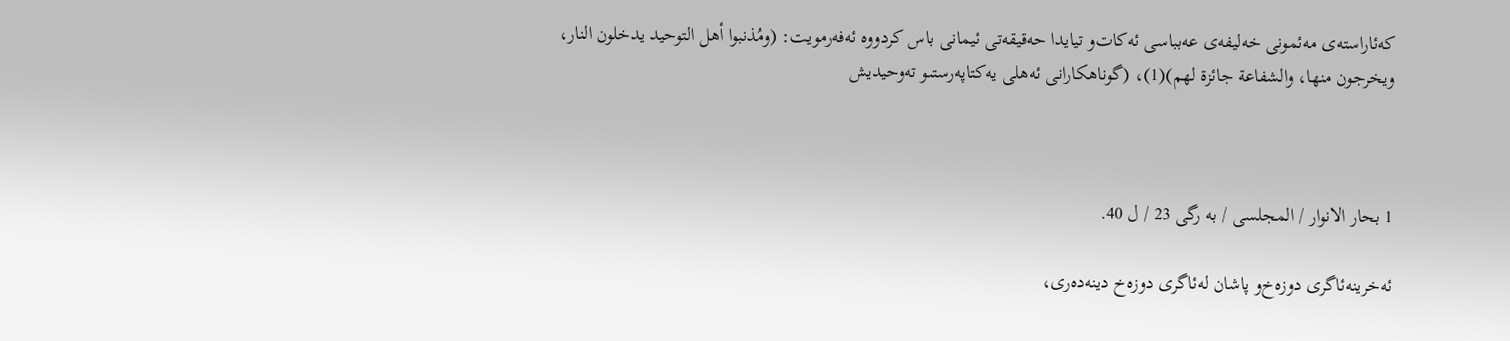كه‌ئاراسته‌ى مه‌ئمونى خه‌ليفه‌ى عه‌بباسى ئه‌كات‌و تيايدا حه‌قيقه‌تى ئيمانى باس كردووه‌ ئه‌فه‌رمويت: (ومُذنبوا أهل التوحيد يدخلون النار، ويخرجون منها، والشفاعة جائزة لهم)(1)، (گوناهكارانى ئه‌هلى يه‌كتاپه‌رستىو ته‌وحيديش



1 بحار الانوار / المجلسى / به رگى 23 / ل 40.

ئه‌خرينه‌ئاگرى دوزه‌خ‌و پاشان له‌ئاگرى دوزه‌خ دينه‌ده‌رى،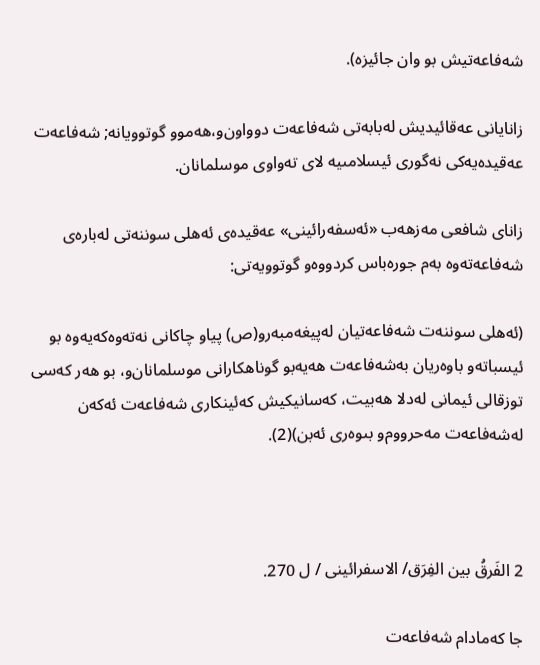شه‌فاعه‌تيش بو وان جائيزه).

زانايانى عه‌قائيديش له‌بابه‌تى شه‌فاعه‌ت دوواون‌و،هه‌موو گوتوويانه; شه‌فاعه‌ت عه‌قيده‌يه‌كى نه‌گورى ئيسلامىيه ‌لاى ته‌واوى موسلمانان.

زاناى شافعى مه‌زهه‌ب «ئه‌سفه‌رائينى» عه‌قيده‌ى ئه‌هلى سوننه‌تى له‌باره‌ى شه‌فاعه‌ته‌وه ‌به‌م جوره‌باس كردووه‌و گوتوويه‌تى:

(ئه‌هلى سوننه‌ت شه‌فاعه‌تيان له‌پيغه‌مبه‌رو(ص) پياو چاكانى نه‌ته‌وه‌كه‌يه‌وه ‌بو ئيسباته‌و باوه‌ريان به‌شه‌فاعه‌ت هه‌يه‌بو گوناهكارانى موسلمانان‌و، بو هه‌ر كه‌سى توزقالى ئيمانى له‌دلا هه‌بيت، كه‌سانيكيش كه‌ئينكارى شه‌فاعه‌ت ئه‌كه‌ن له‌شه‌فاعه‌ت مه‌حرووم‌و بىوه‌رى ئه‌بن)(2).



2 الفَرقُ بين الفِرَق/ الاسفرائينى / ل 270.

جا كه‌مادام شه‌فاعه‌ت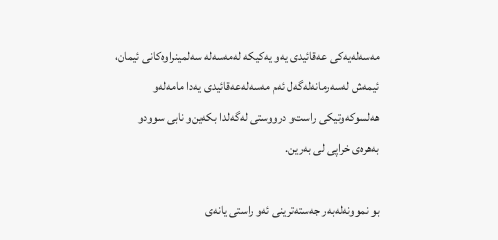مه‌سه‌له‌يه‌كى عه‌قائيدى يه‌و يه‌كيكه ‌له‌مه‌سه‌له‌ سه‌لمينراوه‌كانى ئيمان، ئيمه‌ش له‌سه‌رمانه‌له‌گه‌ل ئه‌م مه‌سه‌له‌عه‌قائيدى يه‌دا مامه‌له‌و هه‌لسوكه‌وتيكى راست‌و درووستى له‌گه‌لدا بكه‌ين‌و نابى سوودو به‌هره‌ى خراپى لى به‌رين.

بو نموونه‌له‌به‌ر جه‌سته‌ترينى ئه‌و راستى يانه‌ى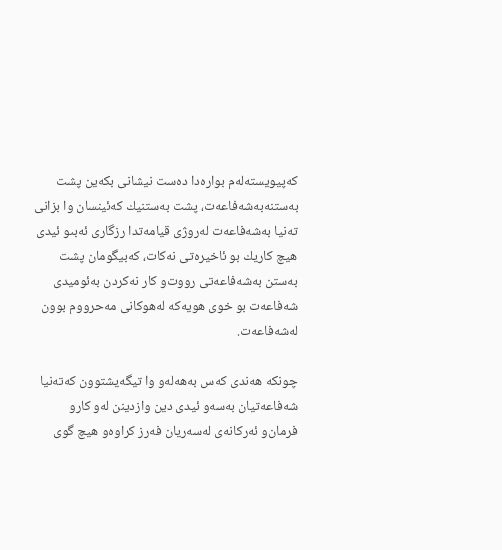كه‌پيويسته‌له‌م بواره‌دا ده‌ست نيشانى بكه‌ين پشت به‌ستنه‌به‌شه‌فاعه‌ت، پشت به‌ستنيك كه‌ئينسان وا بزانى ته‌نيا به‌شه‌فاعه‌ت له‌روژى قيامه‌تدا رزگارى ئه‌بىو ئيدى هيچ كاريك بو ئاخيره‌تى نه‌كات، كه‌بيگومان پشت به‌ستن به‌شه‌فاعه‌تى رووت‌و كار نه‌كردن به‌ئوميدى شه‌فاعه‌ت بو خوى هويه‌كه ‌له‌هوكانى مه‌حرووم بوون له‌شه‌فاعه‌ت.

چونكه ‌هه‌ندى كه‌س به‌هه‌له‌و وا تيگه‌يشتوون كه‌ته‌نيا شه‌فاعه‌تيان به‌سه‌و ئيدى دين وازدينن له‌و كارو فرمان‌و ئه‌ركانه‌ى له‌سه‌ريان فه‌رز كراوه‌و هيچ گوى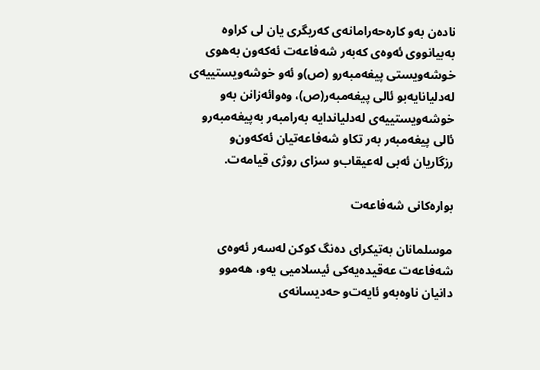ناده‌ن به‌و كاره‌حه‌رامانه‌ى كه‌ريگرى يان لى كراوه‌ به‌بيانووى ئه‌وه‌ى كه‌به‌ر شه‌فاعه‌ت ئه‌كه‌ون به‌هوى خوشه‌ويستى پيغه‌مبه‌رو (ص)و ئه‌و خوشه‌ويستييه‌ى له‌دليانايه‌بو ئالى پيغه‌مبه‌ر(ص)، وه‌وائه‌زانن به‌و خوشه‌ويستييه‌ى له‌دلياندايه‌ به‌رامبه‌ر به‌پيغه‌مبه‌رو ئالى پيغه‌مبه‌ر به‌ر تكاو شه‌فاعه‌تيان ئه‌كه‌ون‌و رزگاريان ئه‌بى له‌عيقاب‌و سزاى روژى قيامه‌ت.

بواره‌كانى شه‌فاعه‌ت

موسلمانان به‌تيكراى ده‌نگ كوكن له‌سه‌ر ئه‌وه‌ى شه‌فاعه‌ت عه‌قيده‌يه‌كى ئيسلاميى يه‌و، هه‌موو دانيان ناوه‌به‌و ئايه‌ت‌و حه‌ديسانه‌ى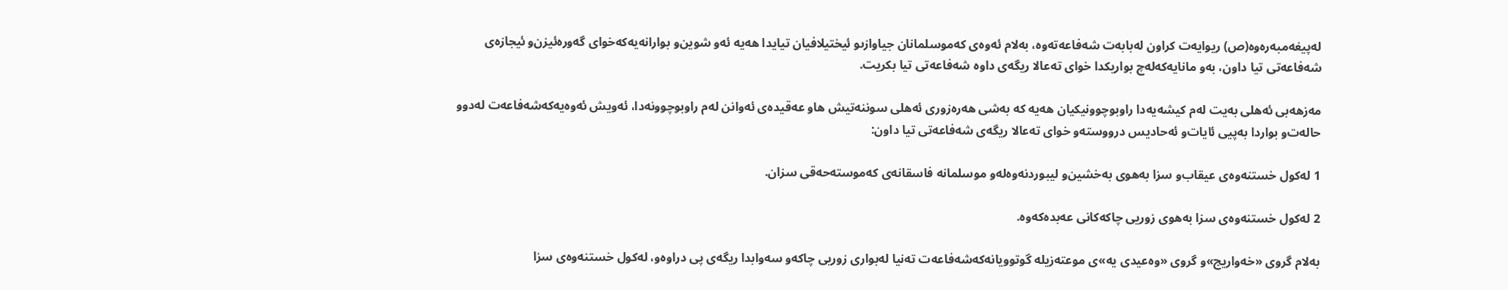له‌پيغه‌مبه‌ره‌وه(ص) ريوايه‌ت كراون له‌بابه‌ت شه‌فاعه‌ته‌وه، به‌لام ئه‌وه‌ى كه‌موسلمانان جياوازىو ئيختيلافيان تيايدا هه‌يه‌ ئه‌و شوين‌و بوارانه‌يه‌كه‌خواى گه‌وره‌ئيزن‌و ئيجازه‌ى شه‌فاعه‌تى تيا داون، به‌و مانايه‌كه‌له‌چ بواريكدا خواى ته‌عالا ريگه‌ى داوه ‌شه‌فاعه‌تى تيا بكريت.

مه‌زهه‌بى ئه‌هلى به‌يت له‌م كيشه‌يه‌دا راوبوچوونيكيان هه‌يه‌ كه ‌به‌شى هه‌ره‌زورى ئه‌هلى سوننه‌تيش هاو عه‌قيده‌ى ئه‌وانن له‌م راوبوچوونه‌دا، ئه‌ويش ئه‌وه‌يه‌كه‌شه‌فاعه‌ت له‌دوو حاله‌ت‌و بواردا به‌پيى ئايات‌و ئه‌حاديس درووسته‌و خواى ته‌عالا ريگه‌ى شه‌فاعه‌تى تيا داون:

1 له‌كول خستنه‌وه‌ى عيقاب‌و سزا به‌هوى به‌خشين‌و ليبوردنه‌وه‌له‌و موسلمانه‌ فاسقانه‌ى كه‌موسته‌حه‌قى سزان.

2 له‌كول خستنه‌وه‌ى سزا به‌هوى زوريى چاكه‌كانى عه‌بده‌كه‌وه.

به‌لام گروى «خه‌واريج»و گروى «وه‌عيدى يه»ى موعته‌زيله ‌گوتوويانه‌كه‌شه‌فاعه‌ت ته‌نيا له‌بوارى زوريى چاكه‌و سه‌وابدا ريگه‌ى پى دراوه‌و، له‌كول خستنه‌وه‌ى سزا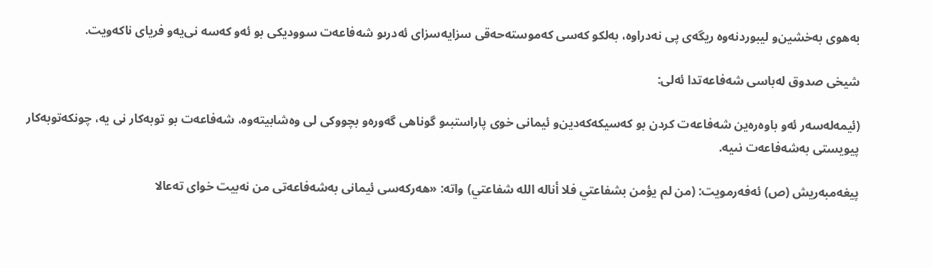به‌هوى به‌خشين‌و ليبوردنه‌وه ‌ريگه‌ى پى نه‌دراوه، به‌لكو كه‌سى كه‌موسته‌حه‌قى سزايه‌سزاى ئه‌درىو شه‌فاعه‌ت سووديكى بو ئه‌و كه‌سه‌ نى‌يه‌و فرياى ناكه‌ويت.

شيخى صدوق له‌باسى شه‌فاعه‌تدا ئه‌لى:

(ئيمه‌له‌سه‌ر ئه‌و باوه‌ره‌ين شه‌فاعه‌ت كردن بو كه‌سيكه‌كه‌دين‌و ئيمانى خوى پاراستبىو گوناهى گه‌وره‌و بچووكى لى وه‌شابيته‌وه، شه‌فاعه‌ت بو توبه‌كار نى يه، چونكه‌توبه‌كار پيويستى به‌شه‌فاعه‌ت نىيه.

پيغه‌مبه‌ريش (ص) ئه‌فه‌رمويت: (من لم يؤمن بشفاعتي فلا أناله ‌الله ‌شفاعتي) واته: «هه‌ركه‌سى ئيمانى به‌شه‌فاعه‌تى من نه‌بيت خواى ته‌عالا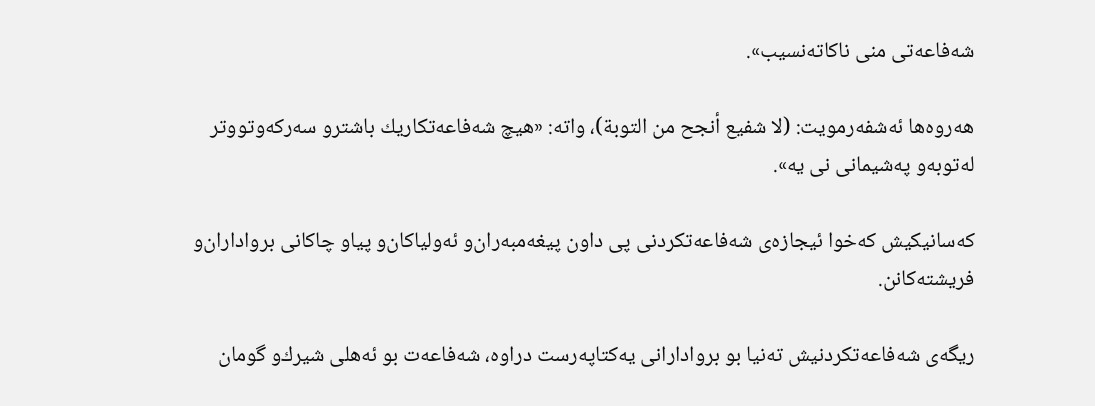شه‌فاعه‌تى منى ناكاته‌نسيب».

هه‌روه‌ها ئه‌شفه‌رمويت: (لا شفيع أنجح من التوبة)، واته: «هيچ شه‌فاعه‌تكاريك باشترو سه‌ركه‌وتووتر له‌توبه‌و په‌شيمانى نى يه».

كه‌سانيكيش كه‌خوا ئيجازه‌ى شه‌فاعه‌تكردنى پى داون پيغه‌مبه‌ران‌و ئه‌ولياكان‌و پياو چاكانى برواداران‌و فريشته‌كانن.

ريگه‌ى شه‌فاعه‌تكردنيش ته‌نيا بو بروادارانى يه‌كتاپه‌رست دراوه، شه‌فاعه‌ت بو ئه‌هلى شيرك‌و گومان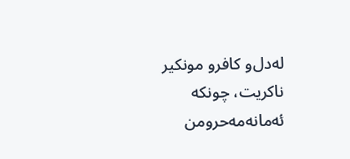له‌دل‌و كافرو مونكير ناكريت، چونكه‌ ئه‌مانه‌مه‌حرومن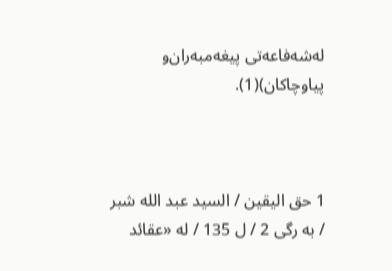له‌شه‌فاعه‌تى پيغه‌مبه‌ران‌و پياوچاكان)(1).



1 حق اليقين / السيد عبد الله شبر / به رگى 2 / ل 135 / له «عقائد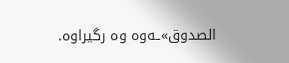الصدوق»ـه‌وه وه رگيراوه.